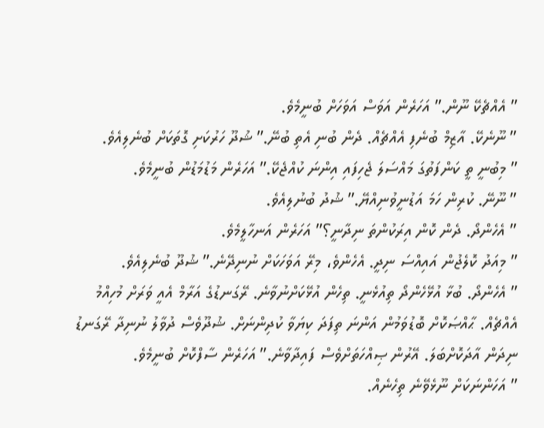” އެއްޗެކޭ ނޫން.” އަހަރެން އަވަސް އަވަހަށް ބުނީމެވެ.
” ނޫނެކޭ. އާޒިމް ބުނެފި އެއްޗެއް. ދެން ބުނި އެތި ބުނޭ.” ޝުދޫ ހަރުކަށި ގޮތަކަށް ބުނެލިއެވެ.
” މިބުނީ ތީ ކަންފަތުގަ މައްސަލަ ޖެހިފައި އިންނަ ކުއްޖެކޭ.” އަހަރެން މަޑުމަޑުން ބުނީމެވެ.
” ނޫނޭ. ކުރިން ހަމަ އަޑުނީވުނިއްޔޭ.” ޝުދު ބުނުލިއެވެ.
” އެހެންދޯ. ދެން ކޮން އިރަކުންތަ ނިދާނީ؟” އަހަރެން އަނހާލީމެވެ.
” މިއަދު ކޮލެޖުން އައިއްސަ ނިދީ. އެހެންވެ، މިރޭ އަވަހަކަށް ނުނިދޭނެ.” ޝުދޫ ބުނެލިއެވެ.
” އެހެންދޯ. ބުޅާ އުޅޭހެންދޯ ތިއުޅެނީ. ތިހެން އުޅޭކަށްނުވާނެ. ރޭގަނޑުގެ އަރާމް އެއީ ވަރަށް މުހިއްމު އެއްޗެއް. ޙާއްޞަކޮށް ބޮޑުވަމުން އަންނަ ތިފަދަ ކިޔަވާ ކުދިންނަށް. ޝުދޫވެސް ދުވާލު ނުނިދާ ރޭގަނޑު ނިދަން އާދަކޮށްބަލަ. އޭރުން ޞިއްހަތަށްވެސް ފައިދާވާނެ.” އަހަރެން ސާފްކޮށް ބުނީމެވެ.
” އަހަންނަކަށް ނޫޅެވޭނެ ތިހެނެއް.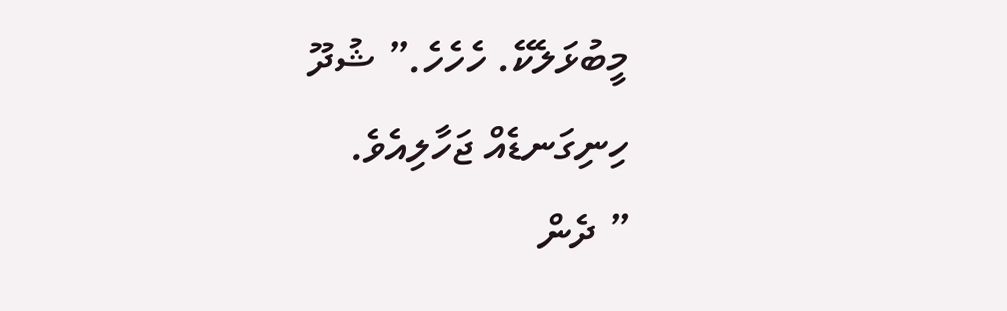މީބުޅަލެކޭ. ހެހެހެ.” ޝުދޫ ހިނިގަނޑެއް ޖަހާލިއެވެ.
” ދެން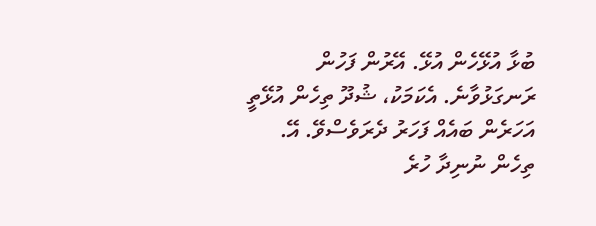ބުޅާ އުޅޭހެން އުޅޭ. އޭރުން ފަހުން ރަނގަޅުވާނެ. އެކަމަކު، ޝުދޫ ތިހެން އުޅޭތީ އަހަރެން ބައެއް ފަހަރު ދެރަވެސްވޭ. އޭ. ތިހެން ނުނިދާ ހުރެ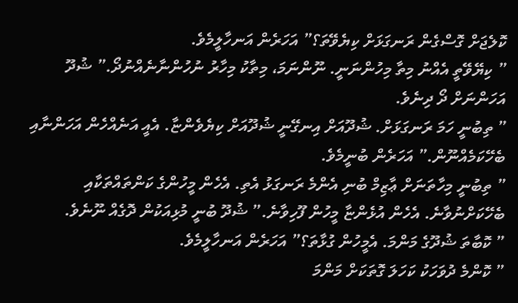ކޮލެޖަށް ގޮސްގެން ރަނގަޅަށް ކިޔެވޭތަ؟” އަހަރެން އަނހާލީމެވެ.
” ކިޔޭވޭތީ އެއްނު މިތާ މިހުންނަނީ. ނޫންނަމަ، މިތާކު މިހާރު ނުހުންނާނެއްނުދޯ.” ޝުދޫ އަހަންނަށް ދޯ ދިނެވެ.
” ތިބުނީ ހަމަ ރަނގަޅަށް. ޝުދޫއަށް އިނގޭނީ ޝުދޫއަށް ކިޔެވެންޏާ. އެއީ އަނެއްހެން އަހަންނާއި ބެހޭކަމެއްނޫން.” އަހަރެން ބުނީމެވެ.
” ތިބުނީ މިހާތަނަށް ޢާޒިމް ބުނި އެންމެ ރަނގަޅު އެތި. އެހެން މީހުންގެ ކަންތައްތަކާއި ބެހޭކަށްނުވާނެ. އެހެން އުޅެންޏާ މީހުން ފޫހިވާނެ.” ޝުދޫ ބުނީ މުޅިއަކުން ދޮގެއް ނޫނެވެ.
” ކޮބާތަ ޝުދޫގެ މަންމަ. އެމީހުން ގުޅާތަ؟” އަހަރެން އަނހާލީމެވެ.
” ކޮންމެ ދުވަހަކު ކަހަލަ ގޮތަކަށް މަންމަ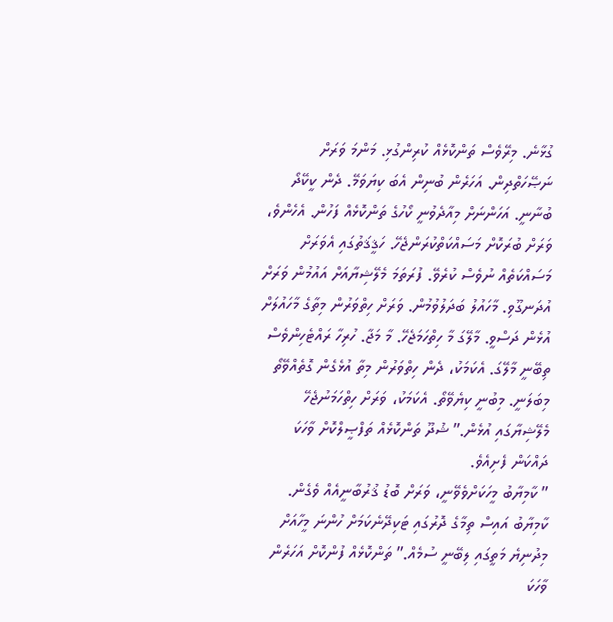ގުޅާނެ. މިރޭވެސް ތަންކޮޅެއް ކުރިންގުޅި. މަންމަ ވަރަށް ނަޞޭހަތްދިން. އަހަރެން ބުނިން އެބަ ކިޔަވަމޭ. ދެން ކީކޭދޯ ބުނާނީ. އަހަންނަށް މިއާދެވުނީ ކޯހުގެ ތަންކޮޅެއް ފަހުން. އެހެންވެ، ވަރަށް ބުރަކޮށް މަސައްކަތްކުރަންޖެހޭ. ހަޤީޤަތުގައި އެވަރަށް މަސައްކަތެއް ނުވެސް ކުރެވޭ. ފުރަތަމަ މެލޭޝިޔާއަށް އައުމުން ވަރަށް އުދަނގޫވި. މާހައުލު ބަދަލުވުމުން. ވަރަށް ހިތްވަރުން މިތާގެ މާހައުލަށް އުޅެން ދަސްވީ. މާލޭގަ މާ ހިތްހަމަޖެހޭ. މާ މަޖާ. ހުރިހާ ރައްޓެހިންވެސް ތިބޭނީ މާލޭގަ. އެކަމަކު، ދެން ހިތްވަރުން މިތާ އުޅެގެން ގޮތެއްވޭތޯ މިބަލަނީ. މިބުނީ ކިޔެވޭތޯ. އެކަމަކު، ވަރަށް ހިތްހަމަނުޖެހޭ މެލޭޝިޔާގައި އުޅެން.” ޝުދޫ ތަންކޮޅެއް ތަފްޞީލްކޮށް ވާހަކަ ދައްކަން ފެށިއެވެ.
” ކާމިޔާބު މީހަކަށްވެވޭނީ، ވަރަށް ބޮޑު ޤުރުބާނީއެއް ވެގެން. ކާމިޔާބު އައިސް ތިމާގެ ދޮރުގައި ޓަކިދޭނެކަމަށް ހުންނަ މީހާއަށް މިދުނިޔެ މަތީގައި ލިބޭނީ ސުމެއް.” ތަންކޮޅެއް ފުންކޮށް އަހަރެން ވާހަކަ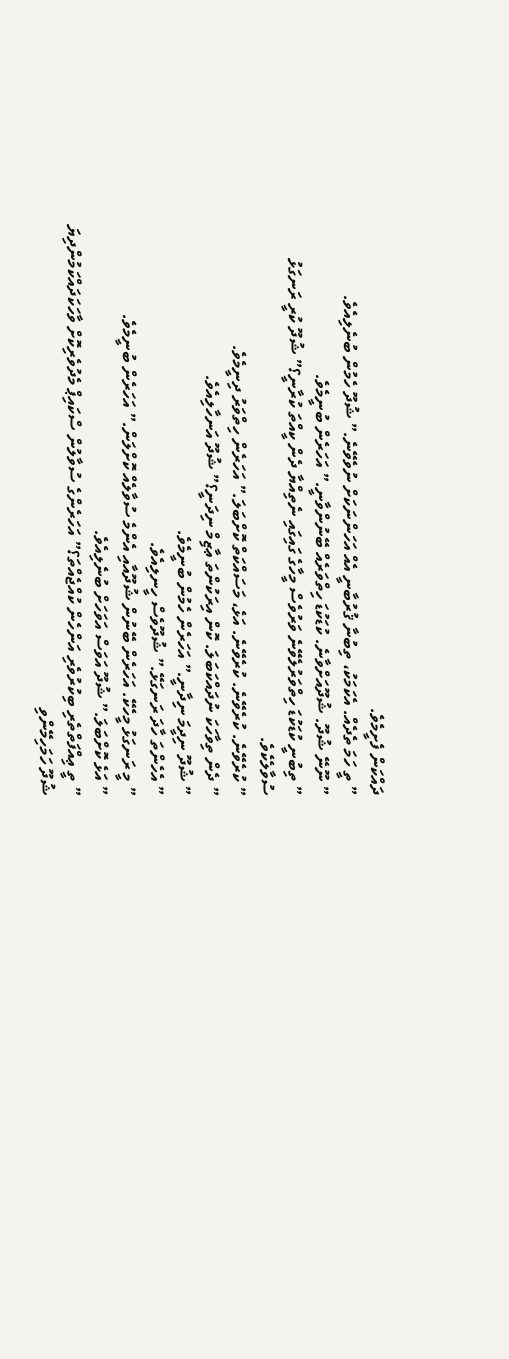ދައްކަން ފެށީމެވެ.
” ތީ ހަމަ ތެދެއް. އެކަމަކު، ތިބުނާ ޤުރުބާނީ އެއް އަހަންނަކަށް ނުވެވޭނެ.” ޝުދޫ ހެމުން ބުނެލިއެވެ.
” ނޫނޭ ޝުދޫ. ޝުދޫއަށްވާނެ. ކުޑަކުޑަ ހިތްވަރެއް ބޭނުންވާނީ.” އަހަރެން ބުނީމެވެ.
” ތިބުނީ ކުޑަކުޑަ ހިތްވަރުލެވޭނެ ވަރުވެސް މީހާގެ ގައިގައި ނެތިއްޔާ ދެން ކީއްތަ ކުރާނީ؟” ޝުދޫ ކުރީ ރަނގަޅު ސުވާލެކެވެ.
” ކުރެވޭނެ. ކުރެވޭނެ. ކުރެވޭނެ. އަޅެ، މަސައްކަތް ކޮށްބަލަ.” އަހަރެން ހިތްވަރު ދިނީމެވެ.
” ދެން ތިވާހަކަ ނުދައްކަބަލަ. ކޮން އިރަކުންތަ ޢާޒިމް ނިދަނީ؟” ޝުދޫ އަނހާލިއެވެ.
” ޝުދޫ ނިދީމަ ނިދާނީ.” އަހަރެން ހެމުން ބުނީމެވެ.
” އެހެންތަ ހާދަ ރަނގަޅޭ.” ޝުދޫވެސް ހީނލިއެވެ.
” މީ ރަނގަޅު މީހެކޭ. އަހަރެން ބޭނުން ޝުދޫއާއި އެންމެ ސުވާލެއް ކޮށްލަން.” އަހަރެން ބުނީމެވެ.
” އަޅެ ކޮށްބަލަ.” ޝުދޫ އަވަސް އަވަހަށް ބުނެލިއެވެ.
” ތީ ޢިއްފަތްތެރި ބިކުރުވެރި އަންހެން ކުއްޖެއްތަ؟” އަހަރެންގެ ސުވާލުން ސްކައިޕް މެދުވެރިކޮށް ވާހަކަދައްކަމުންދިޔަ ޝުދޫ ހަމަހިމޭންވި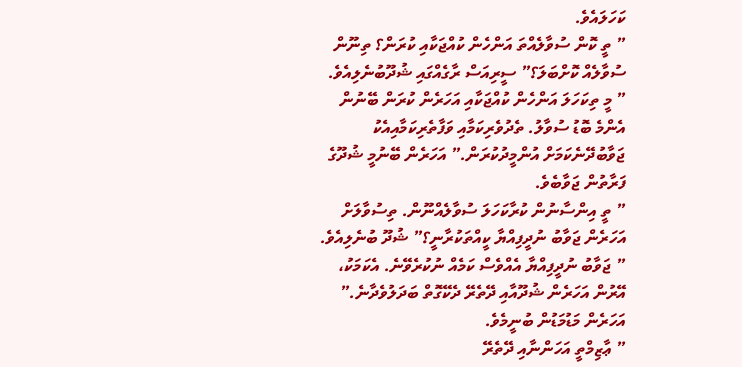ކަހަލައެވެ.
” ތީ ކޮން ސުވާލެއްތަ އަންހެން ކުއްޖަކާއި ކުރަން؟ ތިނޫން ސުވާލެއް ކޮށްބަލަ؟” ސީރިއަސް ރާގެއްގައި ޝުދޫބުނެލިއެވެ.
” މީ ތިކަހަލަ އަންހެން ކުއްޖަކާއި އަހަރެން ކުރަން ބޭނުން އެންމެ ބޮޑު ސުވާލު. ތެދުވެރިކަމާއި ވަފާތެރިކަމާއިއެކު ޖަވާބުދޭނެކަމަށް އުންމީދުކުރަން.” އަހަރެން ބޭނުމީ ޝުދޫގެ ފަރާތުން ޖަވާބެވެ.
” ތީ އިންސާނުން ކުރާކަހަލަ ސުވާލެއްނޫން. ތިސުވާލަށް އަހަރެން ޖަވާބު ނުދީފިއްޔާ ކީއްތަކުރާނީ؟” ޝުދޫ ބުނެލިއެވެ.
” ޖަވާބު ނުދީފިއްޔާ އެއްވެސް ކަމެއް ނުކުރެވޭނެ. އެކަމަކު، އޭރުން އަހަރެން ޝުދޫއާއި ދޭތެރޭ ދެކޭގޮތް ބަދަލުވެދާނެ.” އަހަރެން މަޑުމަޑުން ބުނީމެވެ.
” ޢާޒިމްތީ އަހަންނާއި ދޭތެރޭ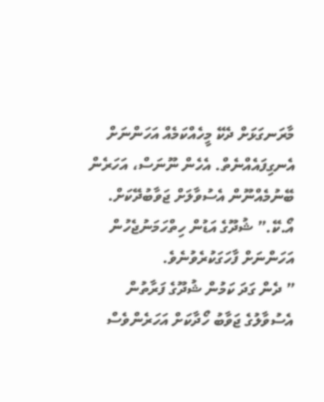މާރަނގަޅަށް ދެކޭ މީހެއްކަމެއް އަހަންނަށް އެނގިފައެއްނެތް. އެހެން ނޫނަސް، އަހަރެން ބޭނުމެއްނޫން އެސުވާލަށް ޖަވާބުދޭކަށް. އޯ.ކޭ.” ޝުދޫގެ އަޑުން ހިތްހަމަނުޖެހުން އަހަންނަށް ފާހަގަކުރެވުނެވެ.
” ދެން ގަދަ ކަމުން ޝުދޫގެ ފަރާތުން އެސުވާލުގެ ޖަވާބު ހޯދާކަށް އަހަރެންވެސް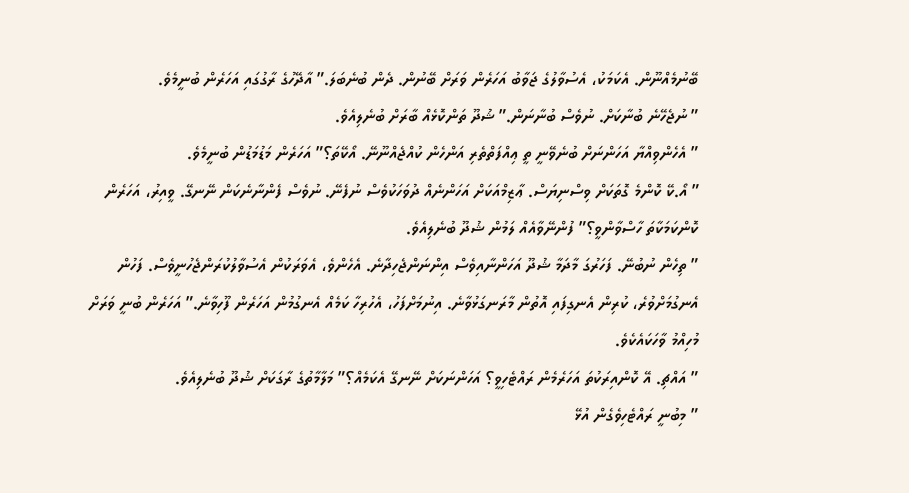ބޭނުމެއްނޫން. އެކަމަކު، އެސުވާލުގެ ޖަވާބު އަހަރެން ވަރަށް ބޭނުން. ދެން ބުނެބަލަ.” އާދޭހުގެ ރާގުގައި އަހަރެން ބުނީމެވެ.
” ނުޖެހޭނެ ބުނާކަށް. ނުވެސް ބުނާނަން.” ޝުދޫ ތަންކޮޅެއް ބާރަށް ބުނެލިއެވެ.
” އެހެންވިއްޔާ އަހަންނަށް ބުނެވޭނީ ތީ ޢިއްފަތްތެރި އަންހެން ކުއްޖެއްނޫނޭ. އޯކޭތަ؟” އަހަރެން މަޑުމަޑުން ބުނީމެވެ.
” އޯ.ކޭ ކޮންމެ ގޮތަކަށް ވިސްނިޔަސް. ޢާޒިމްއަކަށް އަހަންނެއް ދުވަހަކުވެސް ނުފެނޭ. ނުވެސް ފެންނާނެކަން ނޭނގޭ. ވީއިރު، އަހަރެން ކޮންކަމަކާތަ ހާސްވާންވީ؟” ފުންނޭވާއެއް ލަމުން ޝުދޫ ބުނެލިއެވެ.
” ތިހެން ނުބުނޭ. ފަހަރުގަ މާދަމާ ޝުދޫ އަހަންނާއިވެސް އިންނަންޖެހިދާނެ. އެހެންވެ، އެވަރަކުން އެސުވާލުކުރަންޖެހުނީވެސް. ފަހުން އެނގުމަށްވުރެ، ކުރިން އެނގިފައި އޮތުން މާރަނގަޅުވާނެ. އިނުމަށްފަހު، އެހުރިހާ ކަމެއް އެނގުމުން އަހަރެން ފޫހިވާނެ.” އަހަރެން ބުނީ ވަރަށް މުހިއްމު ވާހަކައެކެވެ.
” އައްޗި. އޭ ކޮންއިރަކުތަ އަހަރެމެން ރައްޓެހިވީ؟ އަހަންނަކަށް ނޭނގޭ އެކަމެއް؟” މަލާމާތުގެ ރާގަކަށް ޝުދޫ ބުނެލިއެވެ.
” މިބުނީ ރައްޓެހިވެގެން އުޅޭ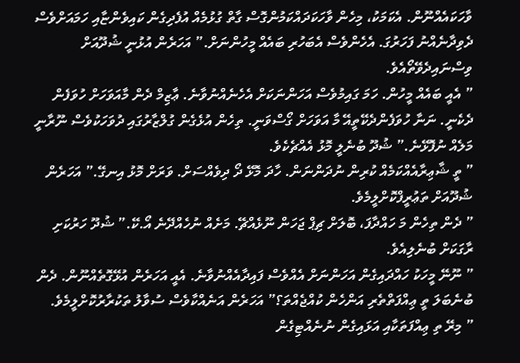ވާހަކައެއްނޫން. އެކަމަކު، މިހެން ވާހަކަދައްކަމުންގޮސް ގާތް ގުޅުމެއް އުފެދިގެން ކައިވެންޏާއި ހަމައަށްވެސް ދެވިދާނެއްނު ފަހަރުގަ. އެހެންވެސް އެބަހުރި ބައެއް މީހުންނަށް.” އަހަރެން އުޅުނީ ޝުދޫއަށް ވިސްނައިދެވޭތޯއެވެ.
” އެއީ ބައެއް މީހުން. ހަމަ ގައިމުވެސް އަހަންނަކަށް އެހެނެއްނުވާނެ. ޢާޒިމް ދެން މާއަވަހަށް ހުވަފެން ދެކެނީ. ނަނާ ހުވަފެންދެކޭތީއޭ މާ އަވަހަށް ގޯސްވަނީ. ތިހެން އުޅެގެން ގުލްޒާރުގައި ދުވަހަކުވެސް ނޫރާނީ މަލެއް ނުފޮޅޭނެ.” ޝުދޫ ބުނެލީ މޮޅު އެއްޗެކެވެ.
” ތީ ޝާޢިރާއެއްކަމެއް ކުރިން ނުދަންނަން. ހާދަ މޮޅޭ ދޯ ދިވެއްސަށް. ވަރަށް މޮޅު އިނގޭ.” އަހަރެން ޝުދޫއަށް ތަޢުރީފްކޮށްލީމެވެ.
” ދެން ތިހެން މަ ހައްދާފަ، ބޮލަށް ޗިޕް ޖަހަން ނޫޅެއްޗޭ. މަށެއް ނުހެއްދޭނެ އޯ.ކޭ.” ޝުދޫ ހަރުކަށި ރާގަކަށް ބުނެލިއެވެ.
” ނޫނޭ މީހަކު ހައްދައިގެން އަހަންނަށް އެއްވެސް ފައިދާއެއްނުވާނެ. އެއީ އަހަރެން އުޅޭގޮތެއްނޫން. ދެން ބުނެބަލަ ތީ ޢިއްފަތްތެރި އަންހެން ކުއްޖެއްތަ؟” އަހަރެން އަނެއްކާވެސް ސުވާލު ތަކުރާރުކޮށްލީމެވެ.
” މިރޭ ތި ޢިއްފަތަކާއި އަޅައިގެން ނުނެއްޓިގެން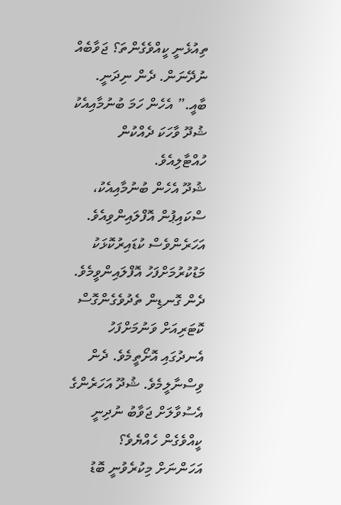ތިއުޅެނީ ކީއްވެގެންތަ؟ ޖަވާބެއް ނުދޭނަން. ދެން ނިދަނީ. ބާއީ.” އެހެން ހަމަ ބުނުމާއިއެކު ޝުދޫ ވާހަކަ ދެއްކުން ހުއްޓާލިއެވެ.
ޝުދޫ އެހެން ބުނުމާއިއެކު، ސްކައިޕުން އޮފްލައިންވިއެވެ. އަހަރެންވެސް ކުޑައިރުކޮޅަކު މަޑުކުރުމަށްފަހު އޮފްލައިންވީމެވެ. ދެން ގޮނޑިން ތެދުވެގެންގޮސް ކޮޓަރިއަށް ވަނުމަށްފަހު އެނދުގައި އޮށޯތީމެވެ. ދެން ވިސްނާލީމެވެ. ޝުދޫ އަހަރެންގެ އެސުވާލަށް ޖަވާބު ނުދިނީ ކީއްވެގެން ހެއްޔެވެ؟ އަހަންނަށް މިކުރެވުނީ ބޮޑު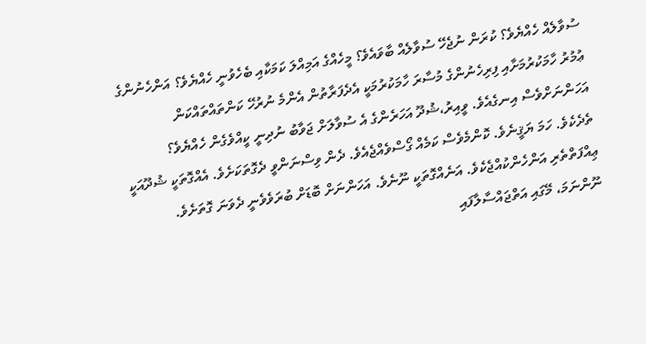ސުވާލެއް ހެއްޔެވެ؟ ކުރަން ނުޖެހޭ ސުވާލެއް ބާވައެވެ؟ މީހެއްގެ އަމިއްލަ ކަމަކާއި ބެހެވުނީ ހެއްޔެވެ؟ އަންހެނުންގެ ޢުމުރު ހާމަކުރުމަށާއި ފިރިހެނުންގެ މުސާރަ ހާމަކުރުމަކީ އެދެފަރާތުން އެންމެ ނުރުހޭ ކަންތައްތައްކަން އަހަންނަށްވެސް އިނގެއެވެ. ވީއިރު،ޝުދޫ އަހަރެންގެ އެ ސުވާލަށް ޖަވާބު ނުދިނީ ކީއްވެގެން ހެއްޔެވެ؟
ތެދެކެވެ. ހަމަ ޔަޤީނެވެ. ކޮންމެވެސް ކަމެއް ގޯސްވެއްޖެއެވެ. ދެން ވިސްނަންވީ ދެގޮތަކަށެވެ. އެއްގޮތަކީ ޝުދޫއަކީ ޢިއްފަތްތެރި އަންހެންކުއްޖެކެވެ. އަނެއްގޮތަކީ ނޫނެވެ. އަހަންނަށް ބޮޑަށް ބުރަވެވެނީ ދެވަނަ ގޮތަށެވެ. ނޫންނަމަ، މޭގައި އަތްޖައްސާލާފައި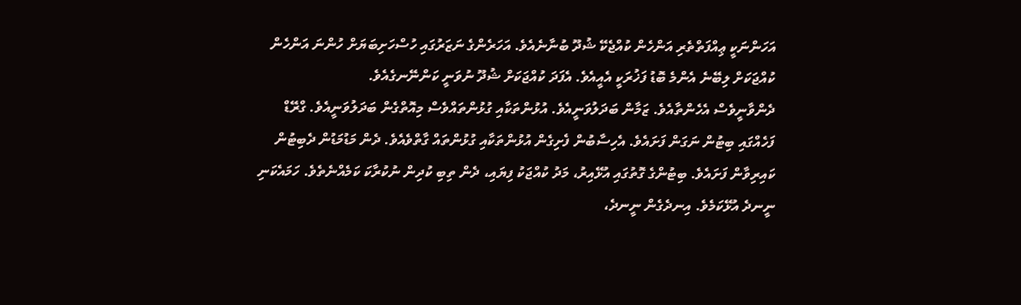އަހަންނަކީ ޢިއްފަތްތެރި އަންހެން ކުއްޖެކޭ ޝުދޫ ބުނާނެއެވެ. އަހަރެންގެ ނަޒަރުގައި ހުސްހަށިބަޔަށް ހުންނަ އަންހެން ކުއްޖަކަށް ލިބޭނެ އެންމެ ބޮޑު ފަޚުރަކީ އެއީއެވެ. އެފަދަ ކުއްޖަކަށް ޝުދޫ ނުވަނީ ކަންނޭނގެއެވެ.
ދެންވާނީވެސް އެހެންތާއެވެ. ޒަމާން ބަދަލުވަނީއެވެ. އުޅުންތަކާއި ގުޅުންތައްވެސް މިއޮތްގެން ބަދަލުވަނީއެވެ. ގްރޭޑް ފަހެއްގައި ބިޓުން ނަގަން ފަށައެވެ. އެހިސާބުން ފެށިގެން އުޅުންތަކާއި ގުޅުންތައް ގާތްވެއެވެ. ދެން މަޑުމަޑުން ދެބިޓުން ކައިރިވާން ފަށައެވެ. ބިޓުންގެ ގޮތުގައި އުޅޭއިރު، މަދު ކުއްޖަކު ފިޔައި، ދެން ތިބި ކުދިން ނުކުރާކަ ކަމެއްނެތެވެ. ހަމައެކަނި ނީނދެ އުޅޭކަމެވެ. އިނދެގެން ނީނދެ،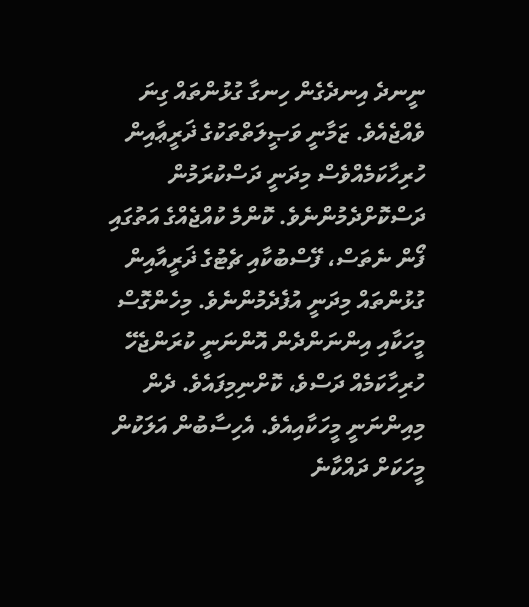ނީނދެ އިނދެގެން ހިނގާ ގުޅުންތައް ގިނަ ވެއްޖެއެވެ. ޒަމާނީ ވަޞީލަތްތަކުގެ ޛަރީޢާއިން ހުރިހާކަމެއްވެސް މިދަނީ ދަސްކުރަމުން ދަސްކޮށްދެމުންނެވެ. ކޮންމެ ކުއްޖެއްގެ އަތުގައި ފޯން ނެތަސް، ފޭސްބުކާއި ޗެޓުގެ ޛަރީއާއިން ގުޅުންތައް މިދަނީ އުފެދެމުންނެވެ. މިހެންގޮސް މީހަކާއި އިންނަންދެން އޮންނަނީ ކުރަންޖެހޭ ހުރިހާކަމެއް ދަސްވެ، ކޮށްނިމިފައެވެ. ދެން މިއިންނަނީ މީހަކާއިއެވެ. އެހިސާބުން އަލަކުން މީހަކަށް ދައްކާނެ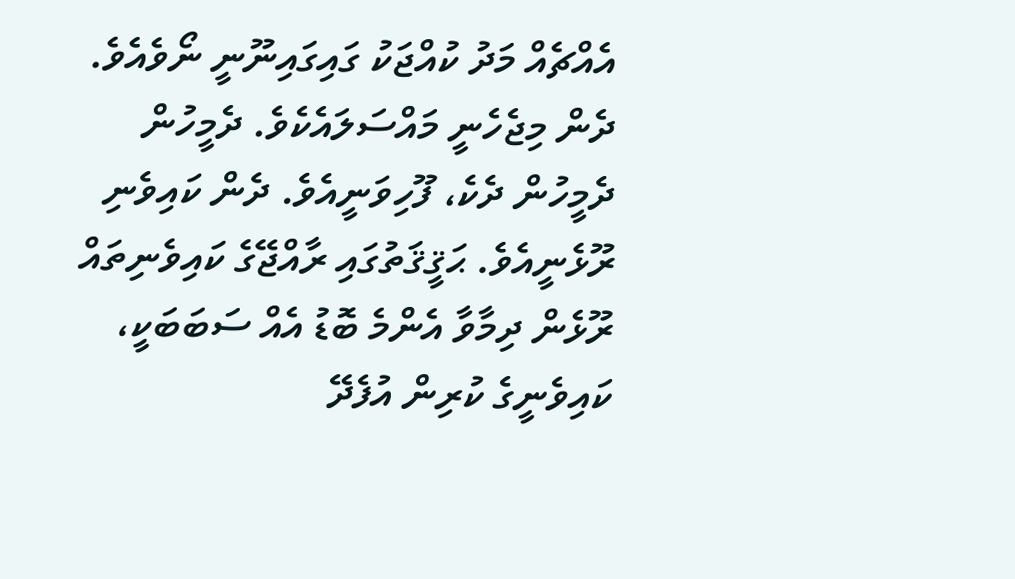އެއްޗެއް މަދު ކުއްޖަކު ގައިގައިނޫނީ ނޯވެއެވެ. ދެން މިޖެހެނީ މައްސަލައެކެވެ. ދެމީހުން ދެމީހުން ދެކެ، ފޫހިވަނީއެވެ. ދެން ކައިވެނި ރޫޅެނީއެވެ. ޙަޤީޤަތުގައި ރާއްޖޭގެ ކައިވެނިތައް ރޫޅެން ދިމާވާ އެންމެ ބޮޑު އެއް ސަބަބަކީ، ކައިވެނީގެ ކުރިން އުފެދޭ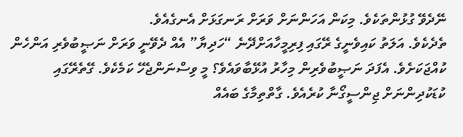ނޭދެވޭ ގުޅުންތަކެވެ. މިކަން އަހަންނަށް ވަރަށް ރަނގަޅަށް އެނގެއެވެ.
ތެދެކެވެ. އަލަތު ކައިވެނީގެ ރޭގައި ފިރިމީހާއަށްދޭނެ “ހަދިޔާ” އެއް ދެވޭނީ ވަރަށް ނަޞީބުވެރި އަންހެން ކުއްޖަކަށެވެ. އެފަދަ ނަޞީބުވެރިން މިހާރު އުޅޭބާވައެވެ؟ މީ ވިސްނަންޖެހޭ ކަމެކެވެ. ގޭތެރޭގައި ކުޑަކުދިންނަށް ޖިންސީގޯނާ ކުރެއެވެ. ގާތްތިމާގެ ބައެއް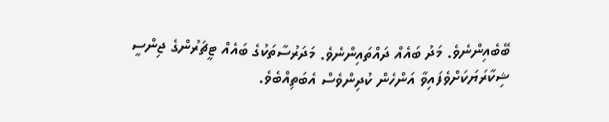ބޭބެއިންނެވެ. މަދު ބައެއް ދައްތައިންނެވެ. މަދަރުސާތަކުގެ ބައެއް ޓީޗަރުންގެ ޖިންސީ ޝިކާރަޔަކަށްވެފައިވާ އަންހެން ކުދިންވެސް އެބަތިއްބެވެ.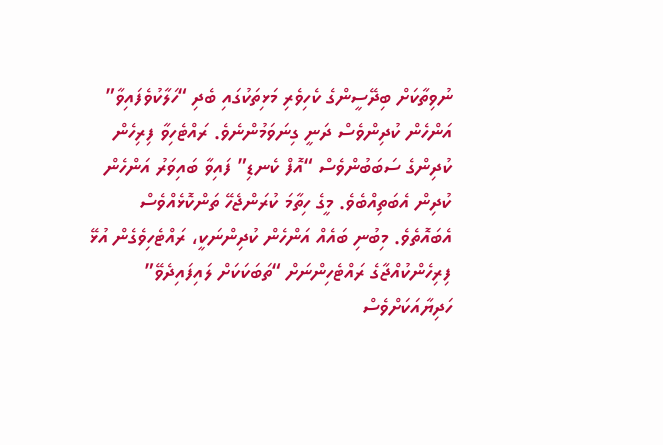ނުވިތާކަށް ބިދޭސީންގެ ކެހިވެރި މަޅިތަކުގައި ބެދި “ހަލާކުވެފައިވާ” އަންހެން ކުދިންވެސް ދަނީ ގިނަވަމުންނެވެ. ރައްޓެހިވާ ފިރިހެން ކުދިންގެ ސަބަބުންވެސް “އޮފް ކެނޑި” ފައިވާ ބައިވަރު އަންހެން ކުދިން އެބަތިއްބެވެ. މީގެ ހިތާމަ ކުރަންޖެހޭ ތަންކޮޅެއްވެސް އެބައޮތެވެ. މިބުނި ބައެއް އަންހެން ކުދިންނަކީ، ރައްޓެހިވެގެން އުޅޭ ފިރިހެންކުއްޖާގެ ރައްޓެހިންނަށް “ތަބަކަކަށް ލައިފައިދެވޭ” ހަދިޔާއަކަށްވެސް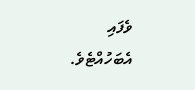ވެފައި އެބަހުއްޓެވެ.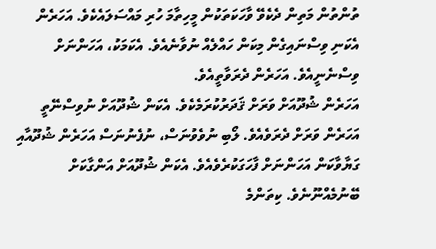ތުންތުން މަތިން ދެކެވޭ ވާހަކަތަކުން މީހިތާމަ ހުރި މައްސަލައެކެވެ. އަހަރެން އެކަނި ވިސްނައިގެން މިކަން ހައްލެއް ނުވާނެއެވެ. އެކަމަކު، އަހަންނަށް ވިސްނެނީއެވެ. އަހަރެން ދެރަވާތީއެވެ.
އަހަރެން ޝުދޫއަށް ވަރަށް ޤަދަރުކުރަމެކެވެ. އެކަން ޝުދޫއަށް ނުވިސްނޭތީ އަހަރެން ވަރަށް ދެރަވެއެވެ. ލޯބި ނުވެވުނަސް، ނުފެނުނަސް އަހަރެން ޝުދޫއާއި ގަޔާވާކަން އަހަންނަށް ފާހަގަކުރެވެއެވެ. އެކަން ޝުދޫއަށް އަންގާކަށް ބޭނުމެއްނޫނެވެ. ކިތަންމެ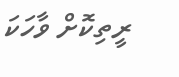ރީތިކޮށް ވާހަކަ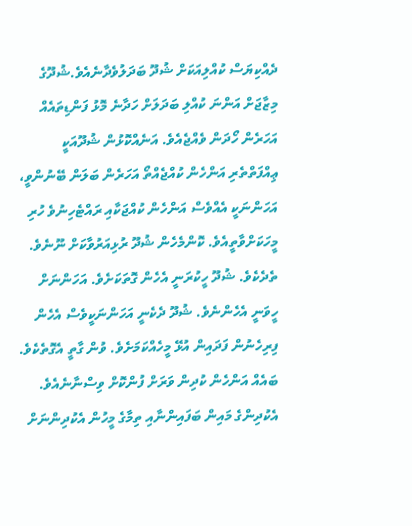ދެއްކިޔަސް ކުއްލިއަކަށް ޝުދޫ ބަދަލުވެދާނެއެވެ.ޝުދޫގެ މިޒާޖަށް އަންނަ ކުއްލި ބަދަލަށް ހަދާނެ މޮޅު ފަންޑިތައެއް އަހަރެން ހޯދަން ވެއްޖެއެވެ. އަނެއްކޮޅުން ޝުދޫއަކީ ޢިއްފަތްތެރި އަންހެން ކުއްޖެއްތޯ އަހަރެން ބަލަން ބޭނުންވީ، އަހަންނަކީ އެއްވެސް އަންހެން ކުއްޖަކާއި ރައްޓެހިނުވެ ހުރި މީހަކަށްވާތީއެވެ. ކޮންމެހެން ޝުދޫ ރުޅިއަރުވާކަށް ނޫނެވެ.
ތެދެކެވެ. ޝުދޫ ހީކުރަނީ އެހެން ގޮތަކަށެވެ. އަހަންނަށް ހީވަނީ އެހެންނެވެ. ޝުދޫ ދެކެނީ އަހަންނަކީވެސް އެހެން ފިރިހެނުން ފަދައިން އުޅޭ މީހެއްކަމަށެވެ. ވުން ގާތީ އެގޮތެކެވެ. ބައެއް އަންހެން ކުދިން ވަރަށް ފުންކޮށް ވިސްނާނެއެވެ. އެކުދިންގެ މައިން ބަފައިންނާއި ތިމާގެ މީހުން އެކުދިންނަށް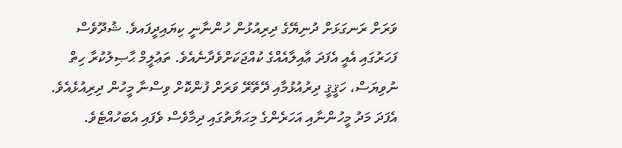ވަރަށް ރަނގަޅަށް ދުނިޔޭގެ ދިރިއުޅުން ހުންނާނީ ކިޔައިދީފައވެ. ޝުދޫވެސް ފަހަރުގައި އެއީ އެފަދަ ޢާއިލާއެއްގެ ކުއްޖަކަށްވެދާނެއެވެ. ތަޢުލީމް ޙާޞިލުކުރާ ހިތް ނުވިޔަސް، ހަޤީޤީ ދިރުއުޅުމާއި ދޭތޭރޭ ވަރަށް ފުންކޮށް ވިސްނާ މީހުން ދިރިއުޅެއެވެ. އެފަދަ މަދު މީހުންނާއި އަހަރެންގެ މިޙަޔާތުގައި ދިމާވެސް ވެފައި އެބަހުއްޓެވެ.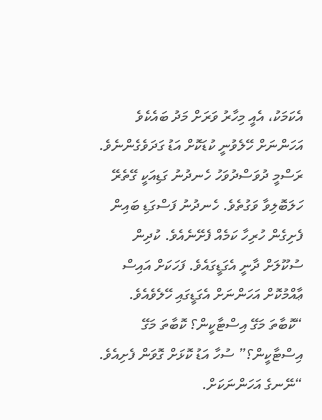އެކަމަކު، އެއީ މިހާރު ވަރަށް މަދު ބައެކެވެ
އަހަންނަށް ހޭލެވުނީ ކުޑަކޮށް އަޑު ގަދަވެގެންނެވެ. ރަސްމީ ދުވަސްދުވަހު ހެނދުނު ގަޑިއަކީ ގޭތެރޭ ހަލަބޮލިވާ ވަގުތެވެ. ހެނދުނު ފަސްގަޑި ބައިން ފެށިގެން ހުރިހާ ކަމެއް ފެށޭނެއެވެ. ކުދިން ސުކޫލަށް ދާނީ އެގަޑީގައެވެ. ފަހަކަށް އައިސް ޢާއްމުކޮށް އަހަންނަށް އެގަޑީގައި ހޭލެވެއެވެ.
“ކޮބާތަ މަގޭ އިސްޓާކީން؟ ކޮބާތަ މަގޭ އިސްޓާކީން؟” ސުހާ އަޑު ކޮޅަށް ގޮވަން ފެށިއެވެ.
“ނޭނގެ އަހަންނަކަށް.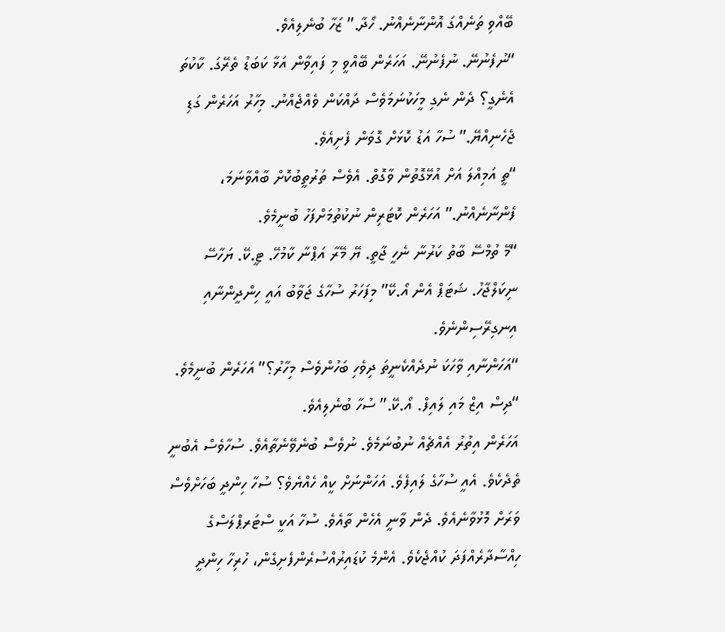ބޭއްވި ތަނެއްގަ އޮންނާނެއްނު. ހޯދާ.” ޒަހާ ބުނެލިއެވެ.
“ނުފެނުނޭ. ނުފެނުނޭ. އަހަރެން ބޭއްވީ މި ފައިވާން އަޅާ ކަބަޑު ތެރޭގަ. ކާކުތަ އެނެގީ؟ ދެން ނެގި މީހަކުނަމަވެސް ދައްކަން ވެއްޖެއްނު. މިހާރު އަހަރެން ގަޑި ޖެހެނިއްޔޭ.” ސުހާ އަޑު ކޮޅަށް ގޮވަން ފެށިއެވެ.
“ތީ އަމިއްލަ އަށް އުޅޭގޮތުން ވާގޮތް. އެވެސް ތަރުތީބުކޮށް ބާއްވާނަމަ، ފެންނާނެއްނު.” އަހަރެން ކޮޓަރިން ނުކުތުމަށްފަހު ބުނީމެވެ.
“މޭ ތުމްސޭ ބާތު ކަރުނާ ނެހީ ޖާތީ. ޔޭ މޭރާ އަޕްނާ ކާމުހޭ. ޓީ.ކޭ. ޔަހާސޭ ނިކަލްޖާހު. ޝަޓަޕް އެން އޯ.ކޭ” މިފަހަރު ސުހާގެ ޖަވާބު އައީ ހިންދީންނާއި އިނގިރޭސިންނެވެ.
“އަހަންނާއި ވާހަކަ ނުދެއްކެނީތަ ދިވެހި ބަހުންވެސް މިހާރު؟” އަހަރެން ބުނީމެވެ.
“ދިސް އިޒް މައި ލައިފް. އޯ.ކޭ.” ސުހާ ބުނެލިއެވެ.
އަހަރެން އިތުރު އެއްޗެއް ނުބުނަމެވެ. ނުވެސް ބުނެވޭނެތާއެވެ. ސުހާވެސް އެބުނީ ތެދެކެވެ. އެއީ ސުހާގެ ލައިފެވެ. އަހަންނަށް ކީއް ހެއްޔެވެ؟ ސުހާ ހިންދީ ބަހަށްވެސް ވަރަށް މޮޅުވާނެއެވެ. ދެން ވާނީ އެހެން ތާއެވެ. ސުހާ އަކީ ސްޓަރޕްލަސްގެ ހިއްސާދާރެއްފަދަ ކުއްޖެކެވެ. އެންމެ ކުޑައިރުއްސުރެންފެށިގެން، ހުރިހާ ހިންދީ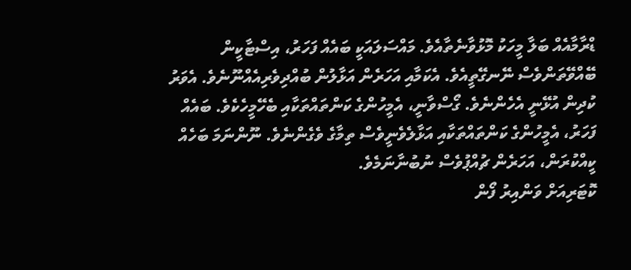ޑްރާމާއެއް ބަލާ މީހަކު މޮޅުވާނެތާއެވެ. މައްސަލައަކީ ބައެއް ފަހަރު، އިސްޓާކީން ބޭއްވޭތަންވެސް ނޭނގޭތީއެވެ. އެކަމާއި އަހަރެން އަޅާލުން ބުއްދިވެރިއެއްނޫނެވެ. އެވަރު ކުދިން އުޅޭނީ އެހެންނެވެ. ގޯސްވާނީ، އެމީހުންގެ ކަންތައްތަކާއި ބެހޭމީހެކެވެ. ބައެއް ފަހަރު، އެމީހުންގެ ކަންތައްތަކާއި އަޅާލެވެނީވެސް ތިމާގެ ވެގެންނެވެ. ނޫންނަމަ ބަހެއް ކީއްކުރަން، އަހަރެން ޗުއްޕުވެސް ނުބުނާނަމެވެ.
ކޮޓަރިއަށް ވަންއިރު ފޯން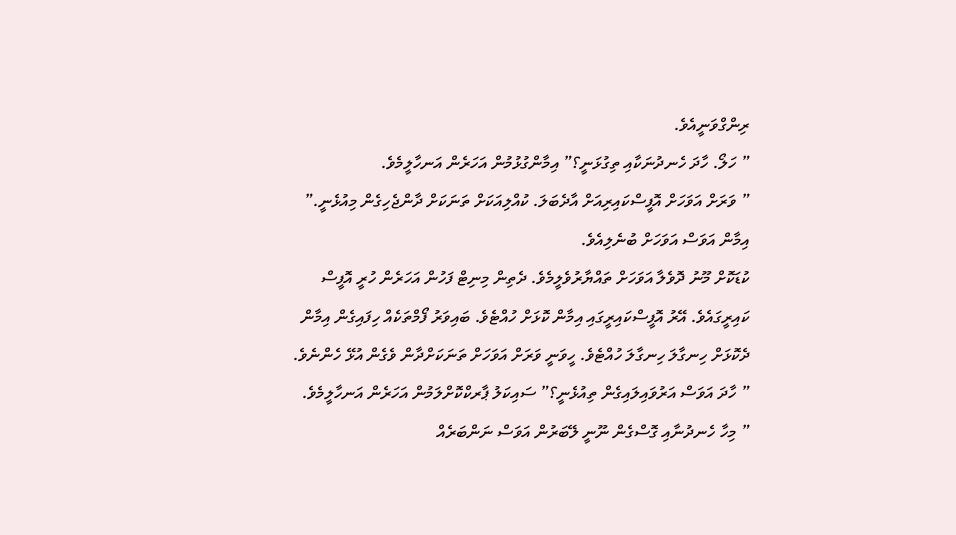ރިންގްވަނީއެވެ.
” ހަލޯ. ހާދަ ހެނދުނަކާއި ތިގުޅަނީ؟” އިމާންގުޅުމުން އަހަރެން އަނހާލީމެވެ.
” ވަރަށް އަވަހަށް އޮފީސްކައިރިއަށް އާދެބަލަ. ކުއްލިއަކަށް ތަނަކަށް ދާންޖެހިގެން މިއުޅެނީ.” އިމާން އަވަސް އަވަހަށް ބުނެލިއެވެ.
ކުޑަކޮށް މޫނު ދޮވެލާ އަވަހަށް ތައްޔާރުވެލީމެވެ. ދެތިން މިނިޓް ފަހުން އަހަރެން ހުރީ އޮފީސް ކައިރީގައެވެ. އޭރު އޮފީސްކައިރީގައި އިމާން ކޮޅަށް ހުއްޓެވެ. ބައިވަރު ފޯމްތަކެއް ހިފައިގެން އިމާން ދެކޮޅަށް ހިނގާލަ ހިނގާލަ ހުއްޓެވެ. ހީވަނީ ވަރަށް އަވަހަށް ތަނަކަށްދާން ވެގެން އުޅޭ ހެންނެވެ.
” ހާދަ އަވަސް އަރުވައިލައިގެން ތިއުޅެނީ؟” ސައިކަލު ޕާރކްކޮށްލަމުން އަހަރެން އަނހާލީމެވެ.
” މިހާ ހެނދުނާއި ގޮސްގެން ނޫނީ ލޭބަރުން އަވަސް ނަންބަރެއް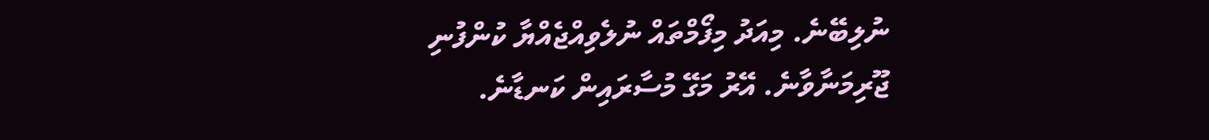ނުލިބޭނެ. މިއަދު މިފޯމްތައް ނުލެވިއްޖެއްޔާ ކުންފުނި ޖޫރިމަނާވާނެ. އޭރު މަގޭ މުސާރައިން ކަނޑާނެ.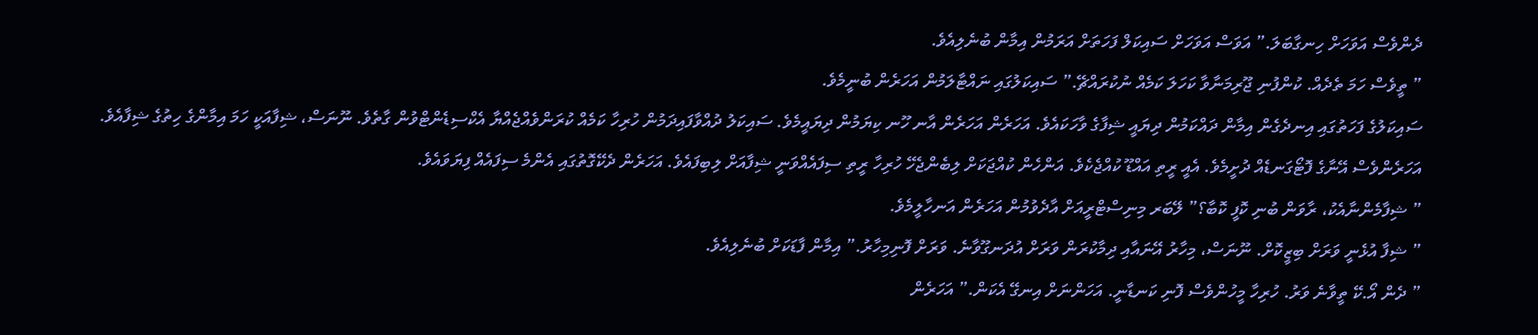ދެންވެސް އަވަހަށް ހިނގާބަލަ.” އަވަސް އަވަހަށް ސައިކަލް ފަހަތަށް އަރަމުން އިމާން ބުނެލިއެވެ.
” ތީވެސް ހަމަ ތެދެއް. ކުންފުނި ޖޫރިމަނާވާ ކަހަލަ ކަމެއް ނުކުރައްޗޭ.” ސައިކަލުގައި ނައްޓާލަމުން އަހަރެން ބުނީމެވެ.
ސައިކަލުގެ ފަހަތުގައި އިނދެގެން އިމާން ދައްކަމުން ދިޔައީ ޝިފާގެ ވާހަކައެވެ. އަހަރެން އަހަރެން އާނ ހޫނ ކިޔަމުން ދިޔައީމެވެ. ސައިކަލު ދުއްވާފައިދަމުން ހުރިހާ ކަމެއް ކުރަންވެއްޖެއްޔާ އެކްސިޑެންޓްވުން ގާތެވެ. ނޫނަސް، ޝިފާއަކީ ހަމަ އިމާންގެ ހިތުގެ ޝިފާއެވެ. އަހަރެންވެސް އޭނާގެ ފޮޓޯގަނޑެއް ދުށީމެވެ. އެއީ ރީތި އައްޑޫ ކުއްޖެކެވެ. އަންހެން ކުއްޖަކަށް ލިބެންޖެހޭ ހުރިހާ ރީތި ސިފައެއްވަނީ ޝިފާއަށް ލިބިފައެވެ. އަހަރެން ދެކޭގޮތުގައި އެންމެ ސިފައެއް ފިޔަވައެވެ.
” ޝިފާމެންނާއެކު، ރާވަން ބުނި ކޮފީ ކޮބާ؟” ލޭބަރ މިނިސްޓްރީއަށް އާދެވުމުން އަހަރެން އަނހާލީމެވެ.
” ޝިފާ އުޅެނީ ވަރަށް ބިޒީކޮށް. ނޫނަސް، މިހާރު އޭނައާއި ދިމާކުރަން ވަރަށް އުދަނގޫވާނެ. ވަރަށް ފޮނިމިހާރު.” އިމާން ފާޑަކަށް ބުނެލިއެވެ.
” ދެން އޯ.ކޭ ތީވާނެ ވަރު. ހުރިހާ މީހުންވެސް ފޮނި ކަނޑާނީ. އަހަންނަށް އިނގޭ އެކަން.” އަހަރެން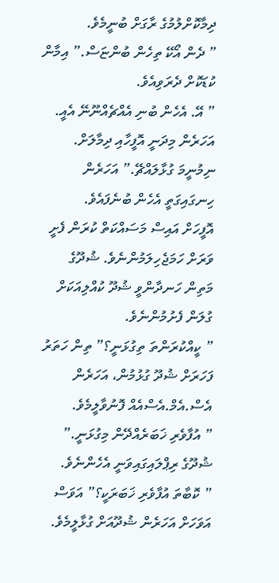ދިމާކޮށްލުމުގެ ރާގަށް ބުނީމެވެ.
” ދެން އޯކޭ ތިހެން ބުންޏަސް.” އިމާން ކުޑަކޮށް ދެރަވިއެވެ.
” އޭ. އެހެން ބުނި އެއްޗެއްނޫނޭ އެއީ. އަހަރެން މިދަނީ އޮފީހާއި ދިމާލަށް. ނިމުނީމަ ގުޅާލައްޗޭ.” އަހަރެން ހިނގައިގަތީ އެހެން ބުނެފައެވެ.
އޮފީހަށް އައިސް މަސައްކަތް ކުރަން ފެށީ ވަރަށް ހަމަޖެހިލަމުންނެވެ. ޝުދޫގެ މަތިން ހަނދާންވީ ޝުދޫ ކުއްލިއަކަށް ގުލަން ފެށުމުންނެވެ.
” ކީއްކުރަންތަ ތިގުޅަނީ؟” ތިން ހަތަރު ފަހަރަށް ޝުދޫ ގުޅުމުން، އަހަރެން އެސް.އެމް.އެސްއެއް ފޮނުވާލީމެވެ.
” އުފާވެރި ޚަބަރެއްދޭން މިގުޅަނީ.” ޝުދޫގެ ރިޕްލައިގައިވަނީ އެހެންނެވެ.
” ކޮބާތަ އުފާވެރި ޚަބަރަކީ؟” އަވަސް އަވަހަށް އަހަރެން ޝުދޫއަށް ގުޅާލީމެވެ.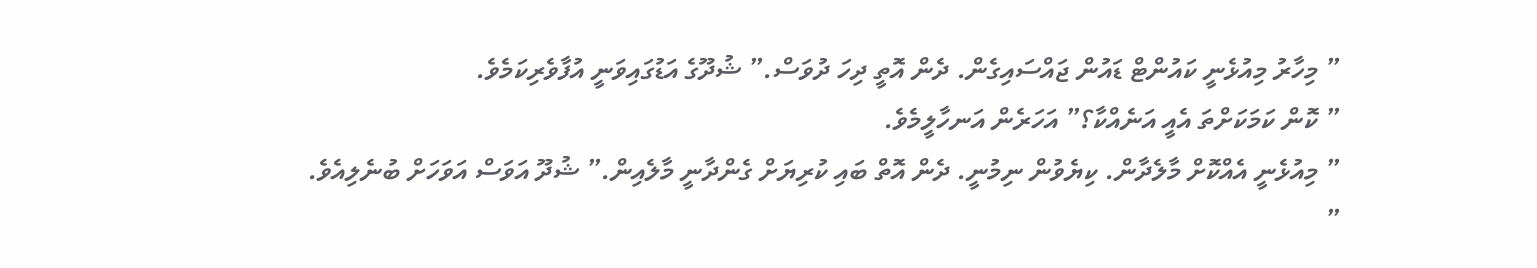” މިހާރު މިއުޅެނީ ކައުންޓް ޑައުން ޖައްސައިގެން. ދެން އޮތީ ދިހަ ދުވަސް.” ޝުދޫގެ އަޑުގައިވަނީ އުފާވެރިކަމެވެ.
” ކޮން ކަމަކަށްތަ އެއީ އަނެއްކާ؟” އަހަރެން އަނހާލީމެވެ.
” މިއުޅެނީ އެއްކޮށް މާލެދާން. ކިޔެވުން ނިމުނީ. ދެން އޮތް ބައި ކުރިޔަށް ގެންދާނީ މާލެއިން.” ޝުދޫ އަވަސް އަވަހަށް ބުނެލިއެވެ.
”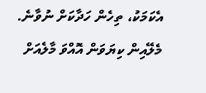އެކަމަކު، ތިހެން ހަދާކަށް ނުވާނެ. މެލޭއިން ކިޔަވަން އޮއްވަ މާލެއަށް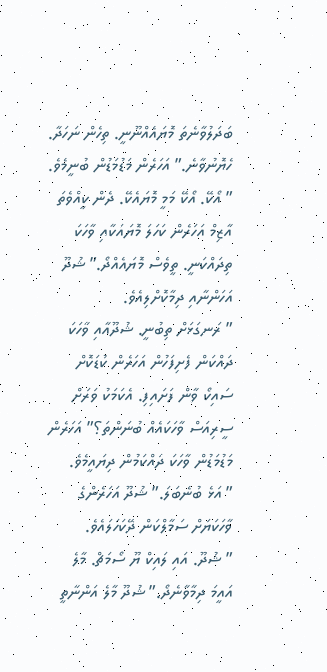ބަދަލުވާނެތަ މޮޔައެއްނޫނީ. ތިހެން ނަހަދާ. ހެޔޮނުވާނެ.” އަހަރެން މަޑުމަޑުން ބުނީމެވެ.
” އޯކޭ. އޯކޭ މަމީ މޮޔައެކޭ. ދެން ކީއްވެތަ އާޒިމް އަހަރެން ކަހަލަ މޮޔައަކާއި ވާހަކަ ތިދައްކަނީ. ތީވެސް މޮޔައެއްދޯ.” ޝުދޫ އަހަންނާއި ދިމާކޮށްލިއެވެ.
” ރަނގަޅަށް ތިބުނީ. ޝުދޫއާއި ވާހަކަ ދައްކަން ފެށިފަހުން އަހަރެން ކުޑަކޮށް ސައިކޯ ވާން ފަށައިފި. އެކަމަކު ވަރަށް ސީރިއަސް ވާހަކައެއް ބުނަންތަ؟” އަހަރެން މަޑުމަޑުން ވާހަކަ ދައްކަމުން ދިޔައީމެވެ.
” އަޅެ ބުނެބަލަ.” ޝުދޫ އަހަރެންގެ ވާހަކަޔަށް ސަމާލްކަން ދޭކަހަލައެވެ.
” ޝުދޫ. އައި ލައިކް ޔޫ ސޯމަޗް. މާލެ އައީމަ ދިމާވާނެދޯ.” ޝުދޫ މާލެ އަންނާތީ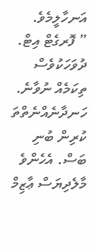އަނހާލީމެވެ.
” ފޮރގެޓް އިޓް. ދުވަހަކުވެސް ތިކަމެއް ނުވާނެ. ހަނދާނެއްނެތްތަ ކުރިން ބުނި ބަސް. އެހެންވެ މާލެދިޔަސް ޢާޒިމް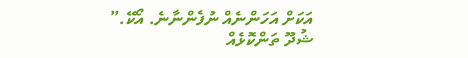އަކަށް އަހަންނެއް ނުފެންނާނެ. އޯކޭ.” ޝުދޫ ތަންކޮޅެއް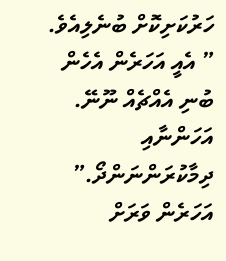ހަރުކަށިކޮށް ބުނެލިއެވެ.
” އެއީ އަހަރެން އެހެން ބުނި އެއްޗެއް ނޫނޭ. އަހަންނާއި ދިމާކުރަންނަންދޯ.” އަހަރެން ވަރަށް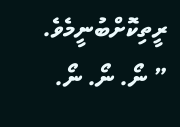ރީތިކޮށްބުނީމެވެ.
” ނޯ. ނޯ. ނޯ.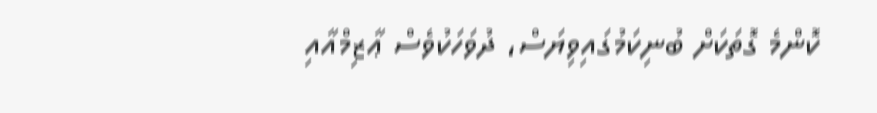ކޮންމެ ގޮތަކަށް ބުނިކަމުގައިވިޔަސް، ދުވަހަކުވެސް ޢާޒިމްއާއި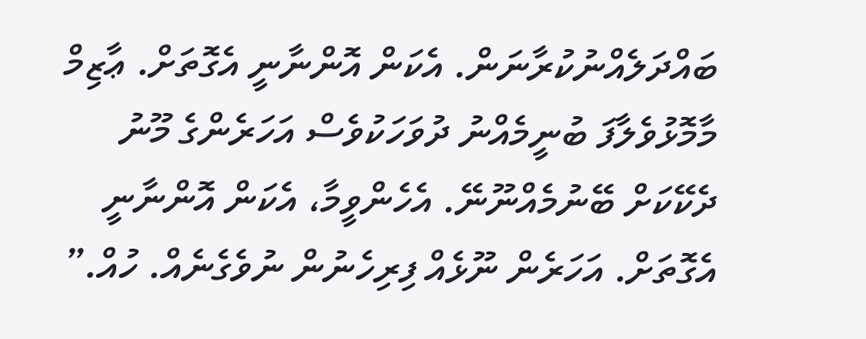ބައްދަލެއްނުކުރާނަން. އެކަން އޮންނާނީ އެގޮތަށް. ޢާޒިމް މާމޮޅުވެލާފަ ބުނީމެއްނު ދުވަހަކުވެސް އަހަރެންގެ މޫނު ދެކޭކަށް ބޭނުމެއްނޫނޭ. އެހެންވީމާ، އެކަން އޮންނާނީ އެގޮތަށް. އަހަރެން ނޫޅެއް ފިރިހެނުން ނުވެގެނެއް. ހުއް.”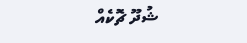ޝުދޫ ޗޮކެއް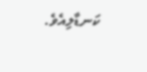ކަނޑާލިއެވެ.